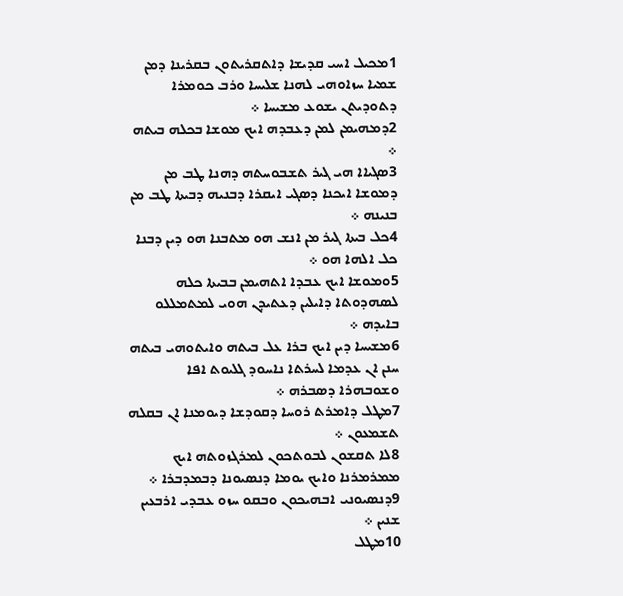1ܡܟܝܠ ܐܚܝ ܩܕܝܫܐ ܕܐܬܩܪܝܬܘܢ ܒܩܪܝܢܐ ܕܡܢ ܫܡܝܐ ܚܙܐܘܗܝ ܠܗܢܐ ܫܠܝܚܐ ܘܪܒ ܟܘܡܪܐ ܕܬܘܕܝܬܢ ܝܫܘܥ ܡܫܝܚܐ ܀
2ܕܡܗܝܡܢ ܠܡܢ ܕܥܒܕܗ ܐܝܟ ܡܘܫܐ ܒܟܠܗ ܒܝܬܗ ܀
3ܤܓܝܐܐ ܗܝ ܓܝܪ ܬܫܒܘܚܬܗ ܕܗܢܐ ܛܒ ܡܢ ܕܡܘܫܐ ܐܝܟܢܐ ܕܤܓܝ ܐܝܩܪܐ ܕܒܢܝܗ ܕܒܝܬܐ ܛܒ ܡܢ ܒܢܝܢܗ ܀
4ܟܠ ܒܝܬܐ ܓܝܪ ܡܢ ܐܢܫ ܗܘ ܡܬܒܢܐ ܗܘ ܕܝܢ ܕܒܢܐ ܟܠ ܐܠܗܐ ܗܘ ܀
5ܘܡܘܫܐ ܐܝܟ ܥܒܕܐ ܐܬܗܝܡܢ ܒܒܝܬܐ ܟܠܗ ܠܤܗܕܘܬܐ ܕܐܝܠܝܢ ܕܥܬܝܕܢ ܗܘܝ ܠܡܬܡܠܠܘ ܒܐܝܕܗ ܀
6ܡܫܝܚܐ ܕܝܢ ܐܝܟ ܒܪܐ ܥܠ ܒܝܬܗ ܘܐܝܬܘܗܝ ܒܝܬܗ ܚܢܢ ܐܢ ܥܕܡܐ ܠܚܪܬܐ ܢܐܚܘܕ ܓܠܝܘܬ ܐܦܐ ܘܫܘܒܗܪܐ ܕܤܒܪܗ ܀
7ܡܛܠ ܕܐܡܪܬ ܪܘܚܐ ܕܩܘܕܫܐ ܕܝܘܡܢܐ ܐܢ ܒܩܠܗ ܬܫܡܥܘܢ ܀
8ܠܐ ܬܩܫܘܢ ܠܒܘܬܟܘܢ ܠܡܪܓܙܘܬܗ ܐܝܟ ܡܡܪܡܪܢܐ ܘܐܝܟ ܝܘܡܐ ܕܢܤܝܘܢܐ ܕܒܡܕܒܪܐ ܀
9ܕܢܤܝܘܢܝ ܐܒܗܝܟܘܢ ܘܒܩܘ ܚܙܘ ܥܒܕܝ ܐܪܒܥܝܢ ܫܢܝܢ ܀
10ܡܛܠ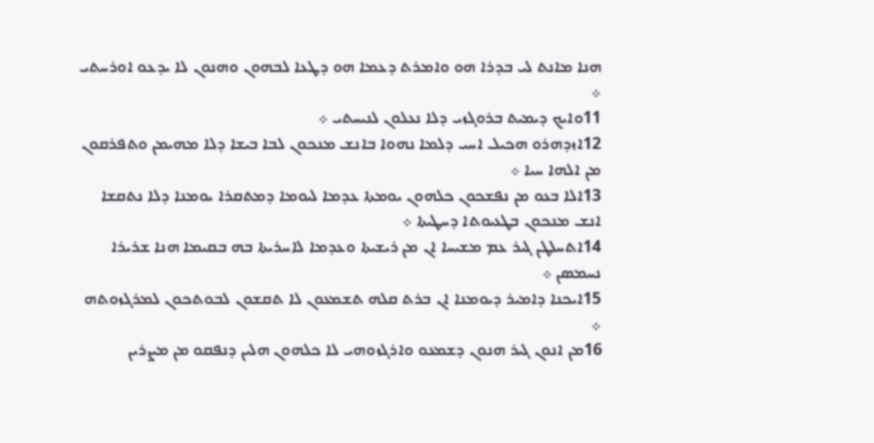ܗܢܐ ܡܐܢܬ ܠܝ ܒܕܪܐ ܗܘ ܘܐܡܪܬ ܕܥܡܐ ܗܘ ܕܛܥܐ ܠܒܗܘܢ ܘܗܢܘܢ ܠܐ ܝܕܥܘ ܐܘܪܚܬܝ ܀
11ܘܐܝܟ ܕܝܡܝܬ ܒܪܘܓܙܝ ܕܠܐ ܢܥܠܘܢ ܠܢܝܚܬܝ ܀
12ܐܙܕܗܪܘ ܗܟܝܠ ܐܚܝ ܕܠܡܐ ܢܗܘܐ ܒܐܢܫ ܡܢܟܘܢ ܠܒܐ ܒܝܫܐ ܕܠܐ ܡܗܝܡܢ ܘܬܦܪܩܘܢ ܡܢ ܐܠܗܐ ܚܝܐ ܀
13ܐܠܐ ܒܥܘ ܡܢ ܢܦܫܟܘܢ ܟܠܗܘܢ ܝܘܡܬܐ ܥܕܡܐ ܠܝܘܡܐ ܕܡܬܩܪܐ ܝܘܡܢܐ ܕܠܐ ܢܬܩܫܐ ܐܢܫ ܡܢܟܘܢ ܒܛܥܝܘܬܐ ܕܚܛܝܬܐ ܀
14ܐܬܚܠܛܢ ܓܝܪ ܥܡ ܡܫܝܚܐ ܐܢ ܡܢ ܪܝܫܝܬܐ ܘܥܕܡܐ ܠܐܚܪܝܬܐ ܒܗ ܒܩܝܡܐ ܗܢܐ ܫܪܝܪܐ ܢܚܡܤܢ ܀
15ܐܝܟܢܐ ܕܐܡܝܪ ܕܝܘܡܢܐ ܐܢ ܒܪܬ ܩܠܗ ܬܫܡܥܘܢ ܠܐ ܬܩܫܘܢ ܠܒܘܬܟܘܢ ܠܡܪܓܙܘܬܗ ܀
16ܡܢ ܐܢܘܢ ܓܝܪ ܗܢܘܢ ܕܫܡܥܘ ܘܐܪܓܙܘܗܝ ܠܐ ܟܠܗܘܢ ܗܠܝܢ ܕܢܦܩܘ ܡܢ ܡܨܪܝܢ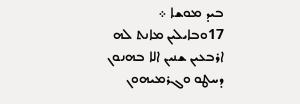ܒܝܕ ܡܘܫܐ ܀
17ܘܒܐܝܠܝܢ ܡܐܢܬ ܠܗ ܐܪܒܥܝܢ ܫܢܝܢ ܐܠܐ ܒܗܢܘܢ ܕܚܛܘ ܘܓܪܡܝܗܘܢ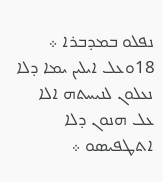ܢܦܠܘ ܒܡܕܒܪܐ ܀
18ܘܥܠ ܐܝܠܝܢ ܝܡܐ ܕܠܐ ܢܥܠܘܢ ܠܢܝܚܬܗ ܐܠܐ ܥܠ ܗܢܘܢ ܕܠܐ ܐܬܛܦܝܤܘ ܀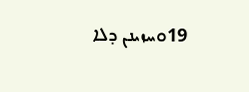19ܘܚܙܝܢܢ ܕܠܐ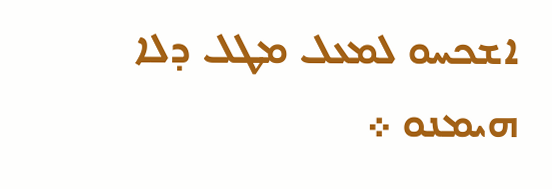ܐܫܟܚܘ ܠܡܥܠ ܡܛܠ ܕܠܐ ܗܝܡܢܘ ܀